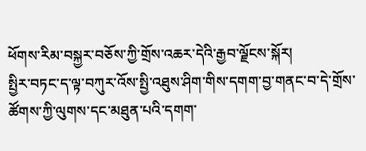ཕོགས་རིམ་བསྐྱར་བཅོས་ཀྱི་གྲོས་འཆར་དེའི་རྒྱབ་ལྗོངས་སྐོར།
སྤྱིར་བཏང་ད་ལྟ་བཀུར་འོས་སྤྱི་འཐུས་ཤིག་གིས་དགག་བྱ་གནང་བ་དེ་གྲོས་ཚོགས་ཀྱི་ལུགས་དང་མཐུན་པའི་དགག་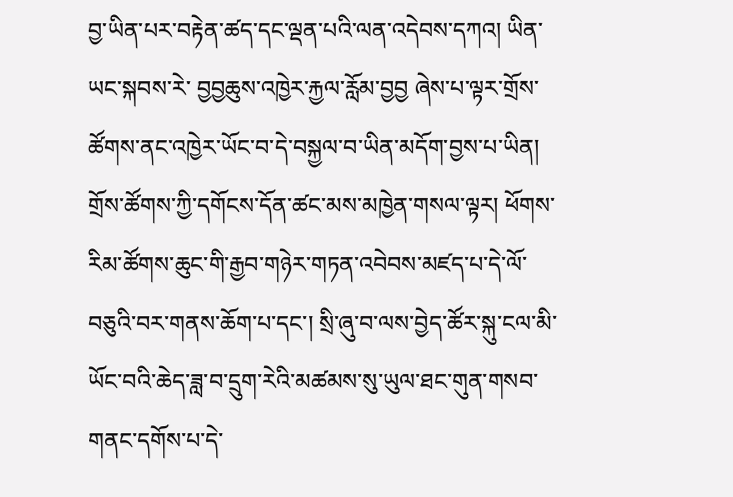བྱ་ཡིན་པར་བརྟེན་ཚད་དང་ལྡན་པའི་ལན་འདེབས་དཀའ། ཡིན་ཡང་སྐབས་རེ་ བྱབྱཆུས་འཁྱེར་རྐྱལ་རློམ་བྱབྱ ཞེས་པ་ལྟར་གྲོས་ཚོགས་ནང་འཁྱེར་ཡོང་བ་དེ་བསྐྱལ་བ་ཡིན་མདོག་བྱས་པ་ཡིན། གྲོས་ཚོགས་ཀྱི་དགོངས་དོན་ཚང་མས་མཁྱེན་གསལ་ལྟར། ཕོགས་རིམ་ཚོགས་ཆུང་གི་རྒྱབ་གཉེར་གཏན་འབེབས་མཛད་པ་དེ་ལོ་བཅུའི་བར་གནས་ཆོག་པ་དང་། སྲི་ཞུ་བ་ལས་བྱེད་ཚོར་སྐུ་ངལ་མི་ཡོང་བའི་ཆེད་ཟླ་བ་དྲུག་རེའི་མཚམས་སུ་ཡུལ་ཐང་གུན་གསབ་གནང་དགོས་པ་དེ་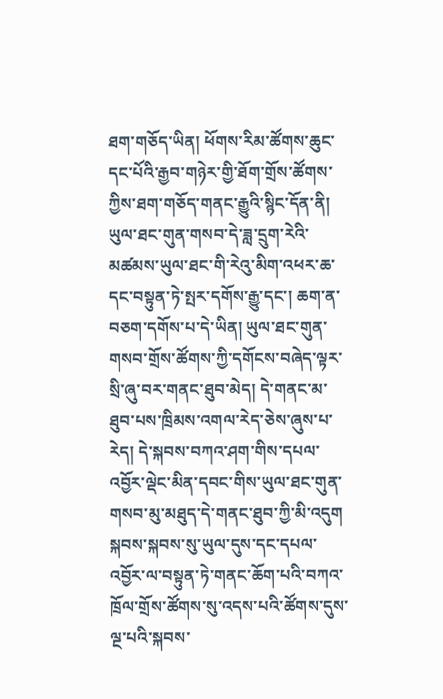ཐག་གཅོད་ཡིན། ཕོགས་རིམ་ཚོགས་ཆུང་དང་པོའི་རྒྱབ་གཉེར་གྱི་ཐོག་གྲོས་ཚོགས་ཀྱིས་ཐག་གཅོད་གནང་རྒྱུའི་སྙིང་དོན་ནི། ཡུལ་ཐང་གུན་གསབ་དེ་ཟླ་དྲུག་རེའི་མཚམས་ཡུལ་ཐང་གི་རེའུ་མིག་འཕར་ཆ་དང་བསྟུན་ཏེ་སྤར་དགོས་རྒྱུ་དང་། ཆག་ན་བཅག་དགོས་པ་དེ་ཡིན། ཡུལ་ཐང་གུན་གསབ་གྲོས་ཚོགས་ཀྱི་དགོངས་བཞེད་ལྟར་སྲི་ཞུ་བར་གནང་ཐུབ་མེད། དེ་གནང་མ་ཐུབ་པས་ཁྲིམས་འགལ་རེད་ཅེས་ཞུས་པ་རེད། དེ་སྐབས་བཀའ་ཤག་གིས་དཔལ་འབྱོར་ལྡེང་མིན་དབང་གིས་ཡུལ་ཐང་གུན་གསབ་མུ་མཐུད་དེ་གནང་ཐུབ་ཀྱི་མི་འདུག སྐབས་སྐབས་སུ་ཡུལ་དུས་དང་དཔལ་འབྱོར་ལ་བསྟུན་ཏེ་གནང་ཆོག་པའི་བཀའ་ཁྲོལ་གྲོས་ཚོགས་སུ་འདས་པའི་ཚོགས་དུས་ལྔ་པའི་སྐབས་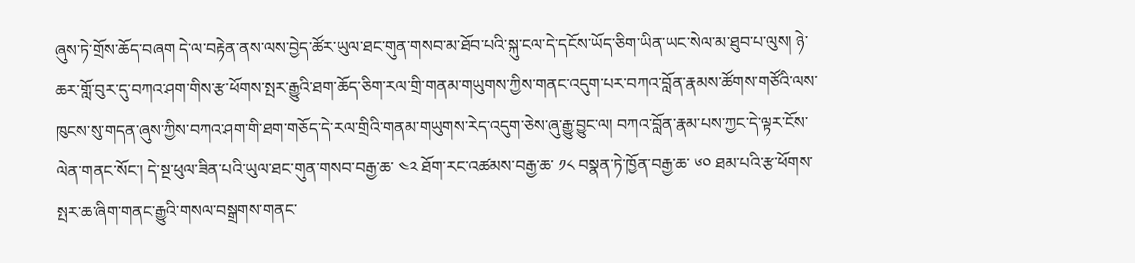ཞུས་ཏེ་གྲོས་ཆོད་བཞག དེ་ལ་བརྟེན་ནས་ལས་བྱེད་ཚོར་ཡུལ་ཐང་གུན་གསབ་མ་ཐོབ་པའི་སྐུ་ངལ་དེ་དངོས་ཡོད་ཅིག་ཡིན་ཡང་སེལ་མ་ཐུབ་པ་ལུས། ཉེ་ཆར་གློ་བུར་དུ་བཀའ་ཤག་གིས་རྩ་ཕོགས་སྤར་རྒྱུའི་ཐག་ཆོད་ཅིག་རལ་གྲི་གནམ་གཡུགས་ཀྱིས་གནང་འདུག་པར་བཀའ་བློན་རྣམས་ཚོགས་གཙོའི་ལས་ཁུངས་སུ་གདན་ཞུས་ཀྱིས་བཀའ་ཤག་གི་ཐག་གཅོད་དེ་རལ་གྲིའི་གནམ་གཡུགས་རེད་འདུག་ཅེས་ཞུ་རྒྱུ་བྱུང་ལ། བཀའ་བློན་རྣམ་པས་ཀྱང་དེ་ལྟར་ངོས་ལེན་གནང་སོང་། དེ་སྔ་ཕུལ་ཟིན་པའི་ཡུལ་ཐང་གུན་གསབ་བརྒྱ་ཆ་ ༤༢ ཐོག་རང་འཚམས་བརྒྱ་ཆ་ ༡༨ བསྣན་ཏེ་ཁྱོན་བརྒྱ་ཆ་ ༦༠ ཐམ་པའི་རྩ་ཕོགས་སྤར་ཆ་ཞིག་གནང་རྒྱུའི་གསལ་བསྒྲགས་གནང་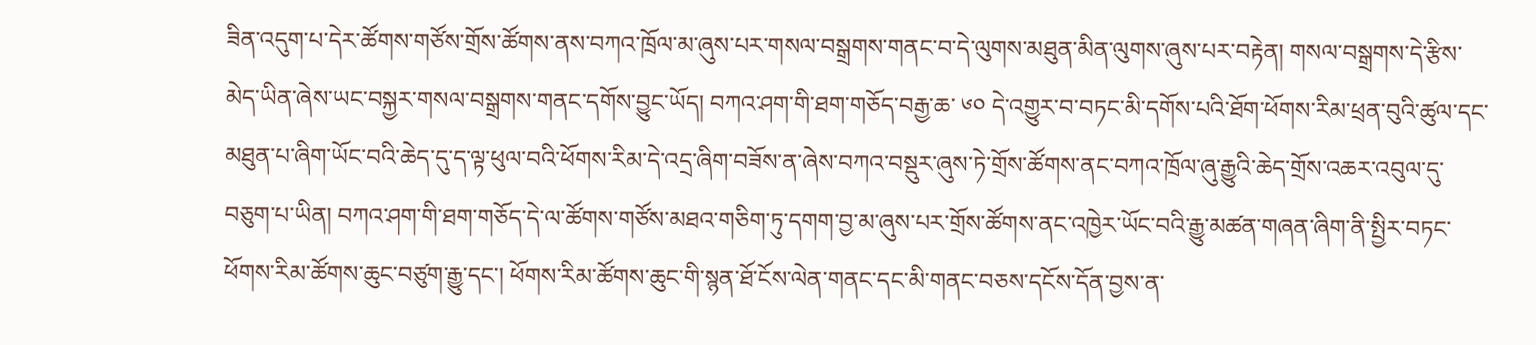ཟིན་འདུག་པ་དེར་ཚོགས་གཙོས་གྲོས་ཚོགས་ནས་བཀའ་ཁྲོལ་མ་ཞུས་པར་གསལ་བསྒྲགས་གནང་བ་དེ་ལུགས་མཐུན་མིན་ལུགས་ཞུས་པར་བརྟེན། གསལ་བསྒྲགས་དེ་རྩིས་མེད་ཡིན་ཞེས་ཡང་བསྐྱར་གསལ་བསྒྲགས་གནང་དགོས་བྱུང་ཡོད། བཀའ་ཤག་གི་ཐག་གཅོད་བརྒྱ་ཆ་ ༦༠ དེ་འགྱུར་བ་བཏང་མི་དགོས་པའི་ཐོག་ཕོགས་རིམ་ཕྲན་བུའི་ཚུལ་དང་མཐུན་པ་ཞིག་ཡོང་བའི་ཆེད་དུ་ད་ལྟ་ཕུལ་བའི་ཕོགས་རིམ་དེ་འདྲ་ཞིག་བཟོས་ན་ཞེས་བཀའ་བསྡུར་ཞུས་ཏེ་གྲོས་ཚོགས་ནང་བཀའ་ཁྲོལ་ཞུ་རྒྱུའི་ཆེད་གྲོས་འཆར་འབུལ་དུ་བཅུག་པ་ཡིན། བཀའ་ཤག་གི་ཐག་གཅོད་དེ་ལ་ཚོགས་གཙོས་མཐའ་གཅིག་ཏུ་དགག་བྱ་མ་ཞུས་པར་གྲོས་ཚོགས་ནང་འཁྱེར་ཡོང་བའི་རྒྱུ་མཚན་གཞན་ཞིག་ནི་སྤྱིར་བཏང་ཕོགས་རིམ་ཚོགས་ཆུང་བཙུག་རྒྱུ་དང་། ཕོགས་རིམ་ཚོགས་ཆུང་གི་སྙན་ཐོ་ངོས་ལེན་གནང་དང་མི་གནང་བཅས་དངོས་དོན་བྱས་ན་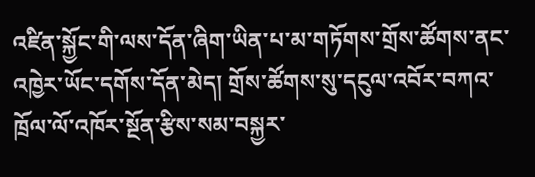འཛིན་སྐྱོང་གི་ལས་དོན་ཞིག་ཡིན་པ་མ་གཏོགས་གྲོས་ཚོགས་ནང་འཁྱེར་ཡོང་དགོས་དོན་མེད། གྲོས་ཚོགས་སུ་དངུལ་འབོར་བཀའ་ཁྲོལ་ལོ་འཁོར་སྔོན་རྩིས་སམ་བསྐྱར་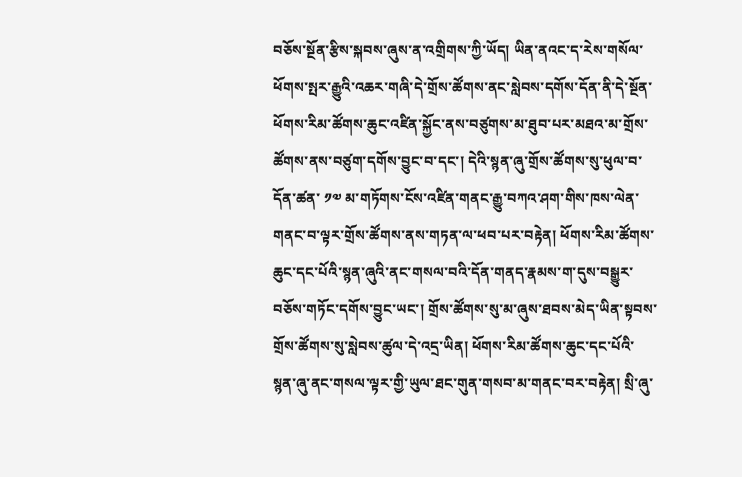བཅོས་སྔོན་རྩིས་སྐབས་ཞུས་ན་འགྲིགས་ཀྱི་ཡོད། ཡིན་ནའང་ད་རེས་གསོལ་ཕོགས་སྤར་རྒྱུའི་འཆར་གཞི་དེ་གྲོས་ཚོགས་ནང་སླེབས་དགོས་དོན་ནི་དེ་སྔོན་ཕོགས་རིམ་ཚོགས་ཆུང་འཛིན་སྐྱོང་ནས་བཙུགས་མ་ཐུབ་པར་མཐའ་མ་གྲོས་ཚོགས་ནས་བཙུག་དགོས་བྱུང་བ་དང་། དེའི་སྙན་ཞུ་གྲོས་ཚོགས་སུ་ཕུལ་བ་དོན་ཚན་ ༡༧ མ་གཏོགས་ངོས་འཛིན་གནང་རྒྱུ་བཀའ་ཤག་གིས་ཁས་ལེན་གནང་བ་ལྟར་གྲོས་ཚོགས་ནས་གཏན་ལ་ཕབ་པར་བརྟེན། ཕོགས་རིམ་ཚོགས་ཆུང་དང་པོའི་སྙན་ཞུའི་ནང་གསལ་བའི་དོན་གནད་རྣམས་ག་དུས་བསྒྱུར་བཅོས་གཏོང་དགོས་བྱུང་ཡང་། གྲོས་ཚོགས་སུ་མ་ཞུས་ཐབས་མེད་ཡིན་སྟབས་གྲོས་ཚོགས་སུ་སླེབས་ཚུལ་དེ་འདྲ་ཡིན། ཕོགས་རིམ་ཚོགས་ཆུང་དང་པོའི་སྙན་ཞུ་ནང་གསལ་ལྟར་གྱི་ཡུལ་ཐང་གུན་གསབ་མ་གནང་བར་བརྟེན། སྲི་ཞུ་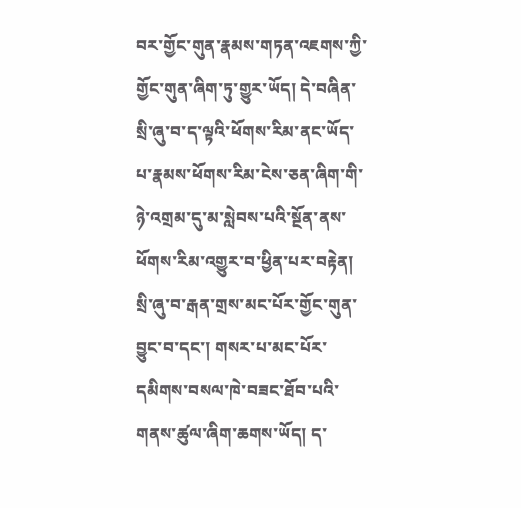བར་གྱོང་གུན་རྣམས་གཏན་འཇགས་ཀྱི་གྱོང་གུན་ཞིག་ཏུ་གྱུར་ཡོད། དེ་བཞིན་སྲི་ཞུ་བ་ད་ལྟའི་ཕོགས་རིམ་ནང་ཡོད་པ་རྣམས་ཕོགས་རིམ་ངེས་ཅན་ཞིག་གི་ཉེ་འགྲམ་དུ་མ་སླེབས་པའི་སྔོན་ནས་ཕོགས་རིམ་འགྱུར་བ་ཕྱིན་པར་བརྟེན། སྲི་ཞུ་བ་རྒན་གྲས་མང་པོར་གྱོང་གུན་བྱུང་བ་དང་། གསར་པ་མང་པོར་དམིགས་བསལ་ཁེ་བཟང་ཐོབ་པའི་གནས་ཚུལ་ཞིག་ཆགས་ཡོད། ད་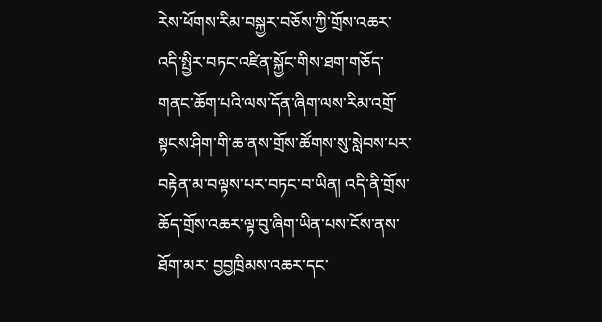རེས་ཕོགས་རིམ་བསྐྱར་བཅོས་ཀྱི་གྲོས་འཆར་འདི་སྤྱིར་བཏང་འཛིན་སྐྱོང་གིས་ཐག་གཅོད་གནང་ཆོག་པའི་ལས་དོན་ཞིག་ལས་རིམ་འགྲོ་སྟངས་ཤིག་གི་ཆ་ནས་གྲོས་ཚོགས་སུ་སླེབས་པར་བརྟེན་མ་བལྟས་པར་བཏང་བ་ཡིན། འདི་ནི་གྲོས་ཆོད་གྲོས་འཆར་ལྟ་བུ་ཞིག་ཡིན་པས་ངོས་ནས་ཐོག་མར་ བྱབྱཁྲིམས་འཆར་དང་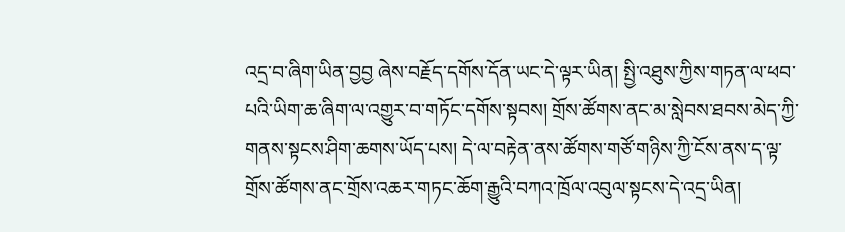འདྲ་བ་ཞིག་ཡིན་བྱབྱ ཞེས་བརྗོད་དགོས་དོན་ཡང་དེ་ལྟར་ཡིན། སྤྱི་འཐུས་ཀྱིས་གཏན་ལ་ཕབ་པའི་ཡིག་ཆ་ཞིག་ལ་འགྱུར་བ་གཏོང་དགོས་སྟབས། གྲོས་ཚོགས་ནང་མ་སླེབས་ཐབས་མེད་ཀྱི་གནས་སྟངས་ཤིག་ཆགས་ཡོད་པས། དེ་ལ་བརྟེན་ནས་ཚོགས་གཙོ་གཉིས་ཀྱི་ངོས་ནས་ད་ལྟ་གྲོས་ཚོགས་ནང་གྲོས་འཆར་གཏང་ཆོག་རྒྱུའི་བཀའ་ཁྲོལ་འབུལ་སྟངས་དེ་འདྲ་ཡིན།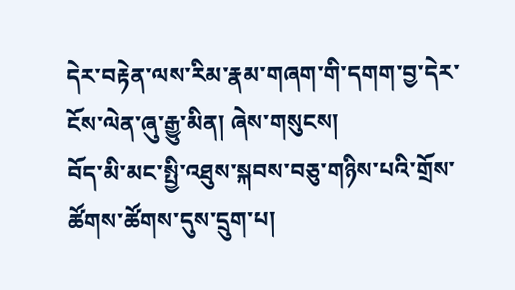དེར་བརྟེན་ལས་རིམ་རྣམ་གཞག་གི་དགག་བྱ་དེར་ངོས་ལེན་ཞུ་རྒྱུ་མིན། ཞེས་གསུངས།
བོད་མི་མང་སྤྱི་འཐུས་སྐབས་བཅུ་གཉིས་པའི་གྲོས་ཚོགས་ཚོགས་དུས་དྲུག་པ།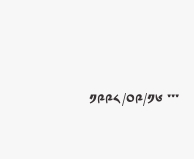༡༩༩༨/༠༩/༡༦ ་་་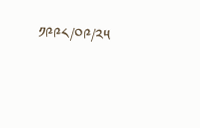༡༩༩༨/༠༩/༢༥